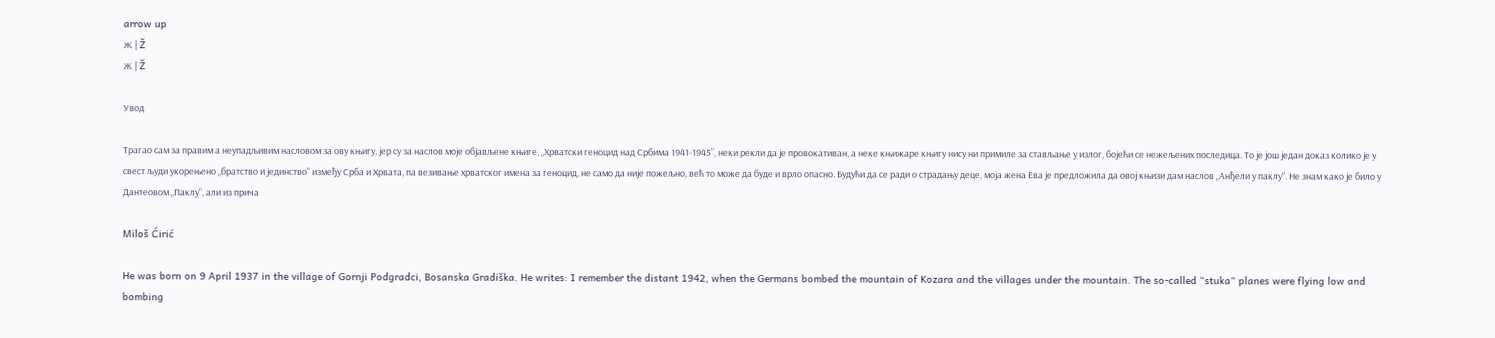arrow up
Ж | Ž
Ж | Ž

Увод

Трагао сам за правим а неупадљивим насловом за ову књигу, јер су за наслов моје објављене књиге, „Хрватски геноцид над Србима 1941-1945”, неки рекли да је провокативан, а неке књижаре књигу нису ни примиле за стављање у излог, бојећи се нежељених последица. То је још један доказ колико је у свест људи укорењено „братство и јединство“ између Срба и Хрвата, па везивање хрватског имена за геноцид, не само да није пожељно, већ то може да буде и врло опасно. Будући да се ради о страдању деце, моја жена Ева је предложила да овој књизи дам наслов „Анђели у паклу“. Не знам како је било у Дантеовом „Паклу“, али из прича

Miloš Ćirić

He was born on 9 April 1937 in the village of Gornji Podgradci, Bosanska Gradiška. He writes: I remember the distant 1942, when the Germans bombed the mountain of Kozara and the villages under the mountain. The so-called “stuka“ planes were flying low and bombing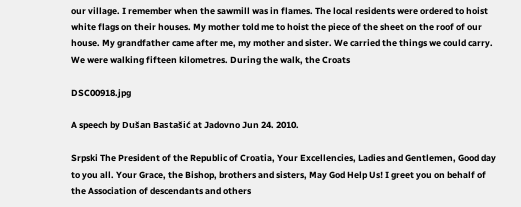our village. I remember when the sawmill was in flames. The local residents were ordered to hoist white flags on their houses. My mother told me to hoist the piece of the sheet on the roof of our house. My grandfather came after me, my mother and sister. We carried the things we could carry. We were walking fifteen kilometres. During the walk, the Croats

DSC00918.jpg

A speech by Dušan Bastašić at Jadovno Jun 24. 2010.

Srpski The President of the Republic of Croatia, Your Excellencies, Ladies and Gentlemen, Good day to you all. Your Grace, the Bishop, brothers and sisters, May God Help Us! I greet you on behalf of the Association of descendants and others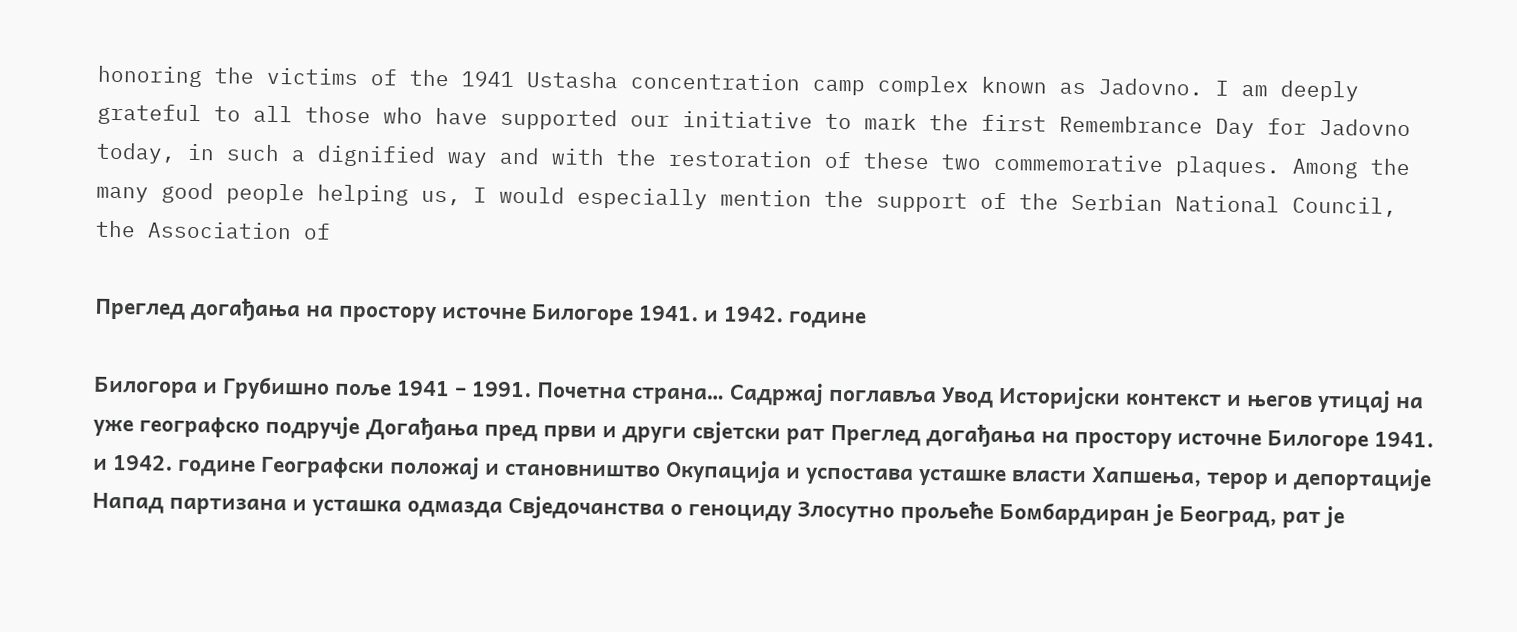honoring the victims of the 1941 Ustasha concentration camp complex known as Jadovno. I am deeply grateful to all those who have supported our initiative to mark the first Remembrance Day for Jadovno today, in such a dignified way and with the restoration of these two commemorative plaques. Among the many good people helping us, I would especially mention the support of the Serbian National Council, the Association of

Преглед догађања на простору источне Билогоре 1941. и 1942. године

Билогора и Грубишно поље 1941 – 1991. Почетна страна… Садржај поглавља Увод Историјски контекст и његов утицај на уже географско подручје Догађања пред први и други свјетски рат Преглед догађања на простору источне Билогоре 1941. и 1942. године Географски положај и становништво Окупација и успостава усташке власти Хапшења, терор и депортације Напад партизана и усташка одмазда Свједочанства о геноциду Злосутно прољеће Бомбардиран је Београд, рат је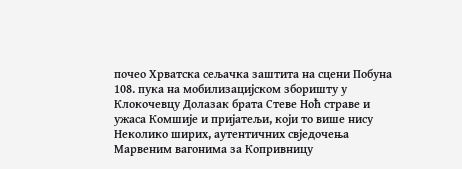почео Хрватска сељачка заштита на сцени Побуна 108. пука на мобилизацијском зборишту у Клокочевцу Долазак брата Стеве Ноћ страве и ужаса Комшије и пријатељи, који то више нису Неколико ширих, аутентичних свједочења Марвеним вагонима за Копривницу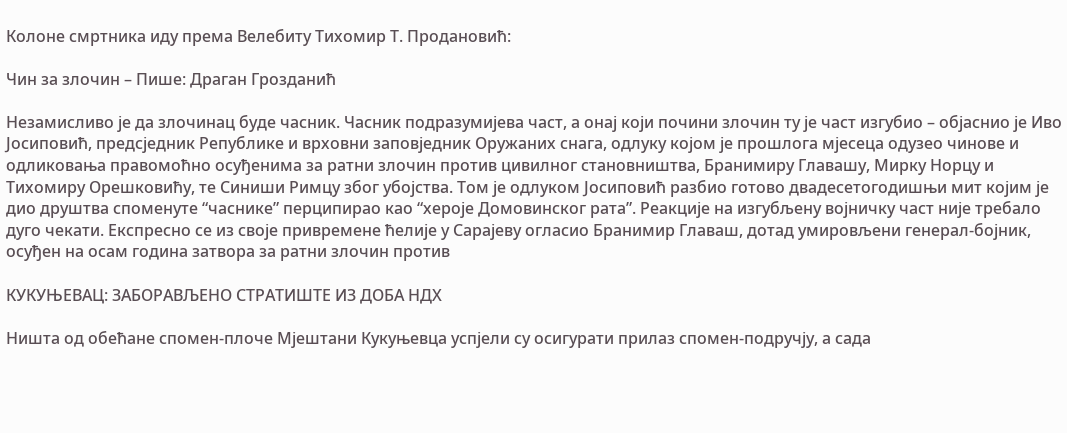Колоне смртника иду према Велебиту Тихомир Т. Продановић:

Чин за злочин – Пише: Драган Грозданић

Незамисливо је да злочинац буде часник. Часник подразумијева част, а онај који почини злочин ту је част изгубио – објаснио је Иво Јосиповић, предсједник Републике и врховни заповједник Оружаних снага, одлуку којом је прошлога мјесеца одузео чинове и одликовања правомоћно осуђенима за ратни злочин против цивилног становништва, Бранимиру Главашу, Мирку Норцу и Тихомиру Орешковићу, те Синиши Римцу због убојства. Том је одлуком Јосиповић разбио готово двадесетогодишњи мит којим је дио друштва споменуте “часнике” перципирао као “хероје Домовинског рата”. Реакције на изгубљену војничку част није требало дуго чекати. Експресно се из своје привремене ћелије у Сарајеву огласио Бранимир Главаш, дотад умировљени генерал-бојник, осуђен на осам година затвора за ратни злочин против

КУКУЊЕВАЦ: ЗАБОРАВЉЕНО СТРАТИШТЕ ИЗ ДОБА НДХ

Ништа од обећане спомен-плоче Мјештани Кукуњевца успјели су осигурати прилаз спомен-подручју, а сада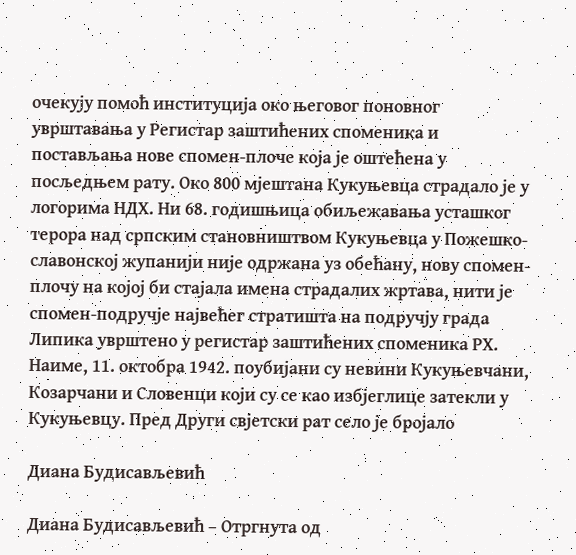очекују помоћ институција око његовог поновног уврштавања у Регистар заштићених споменика и постављања нове спомен-плоче која је оштећена у посљедњем рату. Око 800 мјештана Кукуњевца страдало је у логорима НДХ. Ни 68. годишњица обиљежавања усташког терора над српским становништвом Кукуњевца у Пожешко-славонској жупанији није одржана уз обећану, нову спомен-плочу на којој би стајала имена страдалих жртава, нити је спомен-подручје највећег стратишта на подручју града Липика уврштено у регистар заштићених споменика РХ. Наиме, 11. октобра 1942. поубијани су невини Кукуњевчани, Козарчани и Словенци који су се као избјеглице затекли у Кукуњевцу. Пред Други свјетски рат село је бројало

Диана Будисављевић

Диана Будисављевић – Отргнута од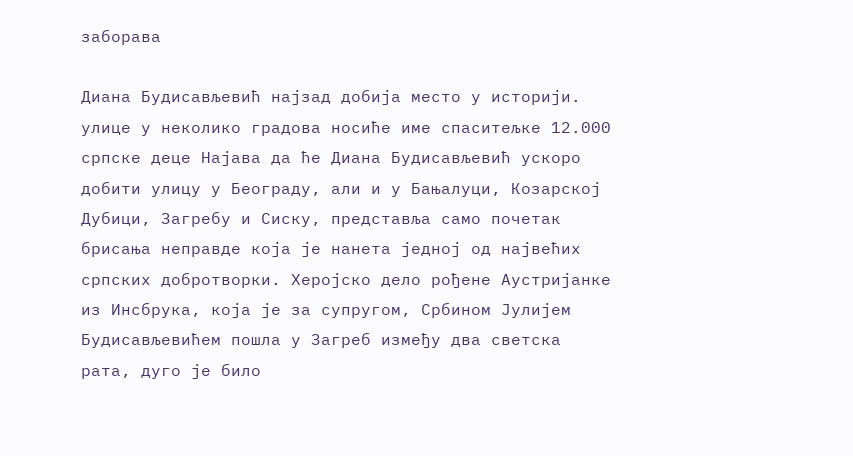заборава

Диана Будисављевић најзад добија место у историји. улице у неколико градова носиће име спаситељке 12.000 српске деце Најава да ће Диана Будисављевић ускоро добити улицу у Београду, али и у Бањалуци, Козарској Дубици, Загребу и Сиску, представља само почетак брисања неправде која је нанета једној од највећих српских добротворки. Херојско дело рођене Аустријанке из Инсбрука, која је за супругом, Србином Јулијем Будисављевићем пошла у Загреб између два светска рата, дуго је било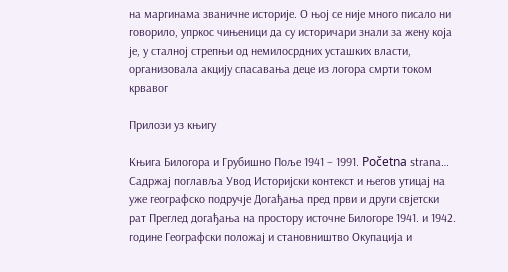на маргинама званичне историје. О њој се није много писало ни говорило, упркос чињеници да су историчари знали за жену која је, у сталној стрепњи од немилосрдних усташких власти, организовала акцију спасавања деце из логора смрти током крвавог

Прилози уз књигу

Књига Билогора и Грубишно Поље 1941 – 1991. Početna strana… Садржај поглавља Увод Историјски контекст и његов утицај на уже географско подручје Догађања пред први и други свјетски рат Преглед догађања на простору источне Билогоре 1941. и 1942. године Географски положај и становништво Окупација и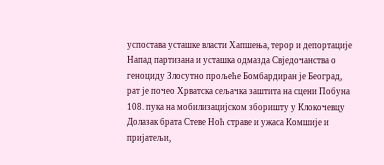успостава усташке власти Хапшења, терор и депортације Напад партизана и усташка одмазда Свједочанства о геноциду Злосутно прољеће Бомбардиран је Београд, рат је почео Хрватска сељачка заштита на сцени Побуна 108. пука на мобилизацијском зборишту у Клокочевцу Долазак брата Стеве Ноћ страве и ужаса Комшије и пријатељи,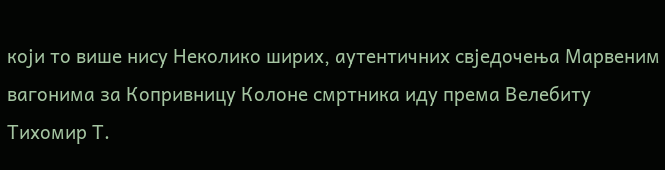који то више нису Неколико ширих, аутентичних свједочења Марвеним вагонима за Копривницу Колоне смртника иду према Велебиту Тихомир Т.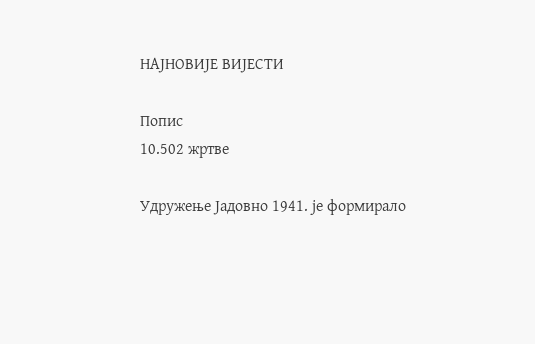НАЈНОВИЈЕ ВИЈЕСТИ

Попис
10.502 жртве

Удружење Јадовно 1941. је формирало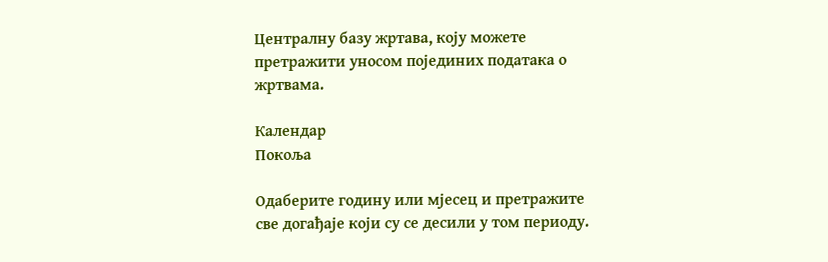Централну базу жртава, коју можете претражити уносом појединих података о жртвама.

Календар
Покоља

Одаберите годину или мјесец и претражите све догађаје који су се десили у том периоду.